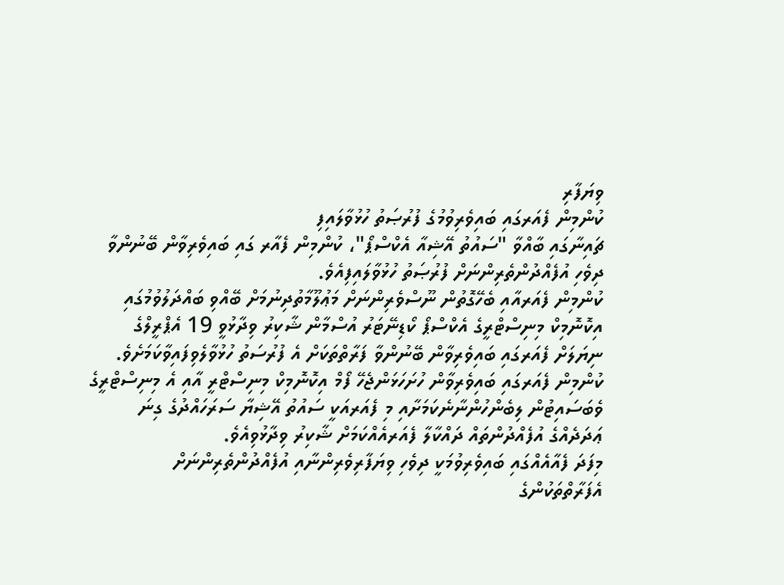ވިޔަފާރި
ކުންމިން ފެއަރގައި ބައިވެރިވުމުގެ ފުރުޞަތު ހުޅުވާލައިފި
ޗައިނާގައި ބާއްވާ "ސައުތު އޭޝިއާ އެކްސްޕޯ"، ކުންމިން ފެއާރ ގައި ބައިވެރިވާން ބޭނުންވާ ދިވެހި އުފެއްދުންތެރިންނަށް ފުރުޞަތު ހުޅުވާލައިފިއެވެ.
ކުންމިން ފެއަރއާއި ބެހޭގޮތުން ނޫސްވެރިންނަށް މަޢުލޫމާތުދިނުމަށް ބޭއްވި ބައްދަލުވުމުގައި އިކޮނޮމިކް މިނިސްޓްރީގެ އެކްސްޕޯ ކޯޑިނޭޓަރު އުސްމާން ޝާކިރު ވިދާޅުވީ 19 އެޕްރީލްގެ ނިޔަލަށް ފެއަރގައި ބައިވެރިވާން ބޭނުންވާ ފަރާތްތަކަށް އެ ފުރުސަތު ހުޅުވާލެވިފައިވާކަމަށެވެ. ކުންމިން ފެއަރގައި ބައިވެރިވާން ހުށަހަޅަންޖެހޭ ފޯމް އިކޮނޮމިކް މިނިސްޓްރީ އާއި އެ މިނިސްޓްރީގެ ވެބަސައިޓުން ލިބެންހުންނާނެކަމަށާއި މި ފެއަރއަކީ ސައުތު އޭޝިޔާ ސަރަހައްދުގެ ގިނަ ޢަދަދެއްގެ އުފެއްދުންތައް ދައްކާލާ ފެއަރއެއްކަމަށް ޝާކިރު ވިދާޅުވިއެވެ.
މިފަދަ ފެއާއެއްގައި ބައިވެރިވުމަކީ ދިވެހި ވިޔަފާރިވެރިންނާއި އުފެއްދުންތެރިންނަށް އެފަރާތްތަކުންގެ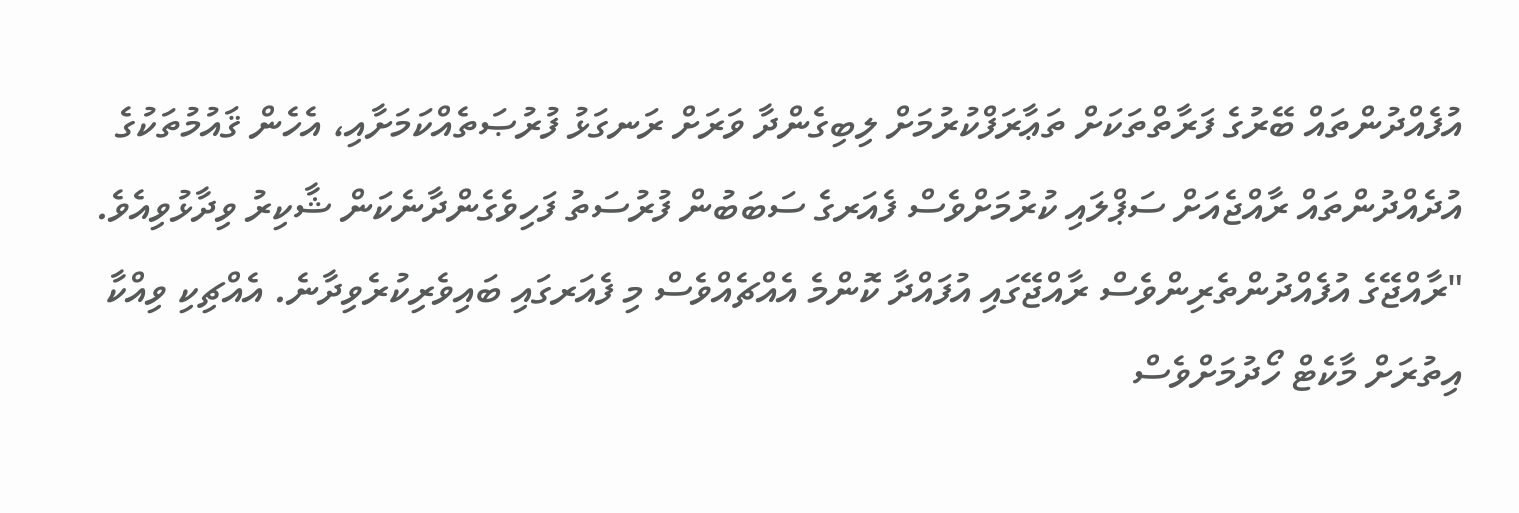އުފެއްދުންތައް ބޭރުގެ ފަރާތްތަކަށް ތަޢާރަފްކުރުމަށް ލިބިގެންދާ ވަރަށް ރަނގަޅު ފުރުޞަތެއްކަމަށާއި، އެހެން ޤައުމުތަކުގެ އުދެއްދުންތައް ރާއްޖެއަށް ސަޕްލައި ކުރުމަށްވެސް ފެއަރގެ ސަބަބުން ފުރުސަތު ފަހިވެގެންދާނެކަން ޝާކިރު ވިދާޅުވިއެވެ.
"ރާއްޖޭގެ އުފެއްދުންތެރިންވެސް ރާއްޖޭގައި އުފައްދާ ކޮންމެ އެއްޗެއްވެސް މި ފެއަރގައި ބައިވެރިކުރެވިދާނެ. އެއްޗިކި ވިއްކާ އިތުރަށް މާކެޓް ހޯދުމަށްވެސް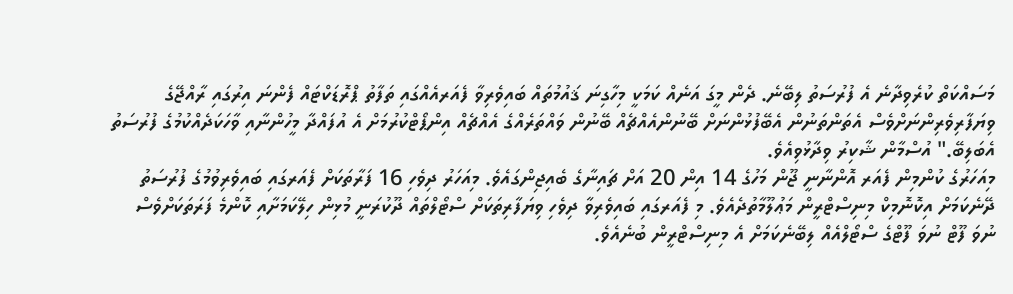މަސައްކަތް ކުރެވިދާނެ އެ ފުރުސަތު ލިބޭނެ. ދެން މީގަ އަނެއް ކަމަކީ މިހާގިނަ ޤައުމުތައް ބައިވެރިވާ ފެއަރއެއްގައި ތަފާތު ޕްރޮޑަކްޓައް ފެންނަ އިރުގައި ރާއްޖޭގެ ވިޔަފާރިވެރިންނަށްވެސް އެތަންތަނުން އެބޭފުޅުންނަށް ބޭނުންއެއްޗެއް ބޭނުން ވައްތަރެއްގެ އެއްޗެއް އިންޕޯޓްކުރުމަށް އެ އުފައްދާ މީހުންނާއި ވާހަކަދެއްކުމުގެ ފުރުސަތު އެބަލިބޭ." އުސްމާން ޝާކިރު ވިދާޅުވިއެވެ.
މިއަހަރުގެ ކުންމިން ފެއަރ އޮންނާނީ ޖޫން މަހުގެ 14 އިން 20 އަށް ޗައިނާގެ ބެއިޖިންގައެވެ. މިއަހަރު ދިވެހި 16 ފަރާތަކަށް ފެއަރގައި ބައިވެރިވުމުގެ ފުރުސަތު ދޭނެކަމަށް އިކޮނޮމިކް މިނިސްޓްރީން މަޢުލޫމާތުދެއެވެ. މި ފެއަރގައި ބައިވެރިވާ ދިވެހި ވިޔަފާރިތަކަށް ސްޓޯލްތައް ދޫކުރަނީ މުޅިން ހިލޭކަމަށާއި ކޮންމެ ފަރަތަކަށްވެސް ނުވަ ފޫޓް ނުވަ ފޫޓްގެ ސްޓޯލްއެއް ލިބޭނެކަމަށް އެ މިނިސްޓްރީން ބުނެއެވެ.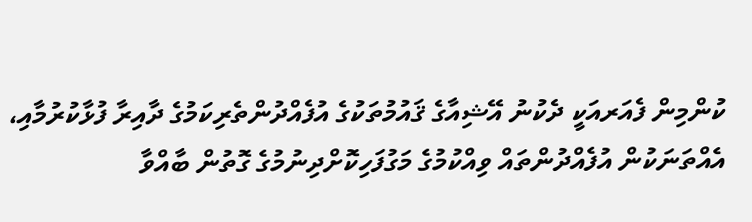ކުންމިން ފެއަރއަކީ ދެކުނު އޭޝިއާގެ ޤައުމުތަކުގެ އުފެއްދުންތެރިކަމުގެ ދާއިރާ ފުޅާކުރުމާއި، އެއްތަނަކުން އުފެއްދުންތައް ވިއްކުމުގެ މަގުފަހިކޮށްދިނުމުގެ ގޮތުން ބާއްވާ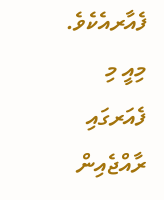ފެއާރއެކެވެ. މިއީ މި ފެއަރގައި ރާއްޖެއިން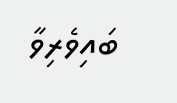ބައިވެރިވާ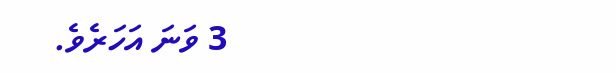3 ވަނަ އަހަރެވެ.